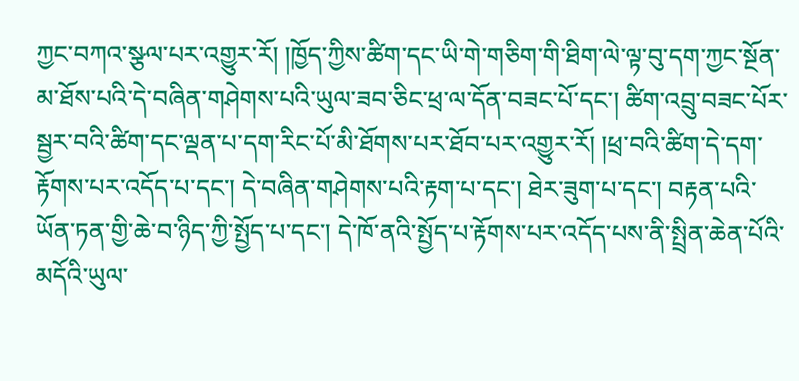ཀྱང་བཀའ་སྩལ་པར་འགྱུར་རོ། །ཁྱོད་ཀྱིས་ཚིག་དང་ཡི་གེ་གཅིག་གི་ཐིག་ལེ་ལྟ་བུ་དག་ཀྱང་སྔོན་མ་ཐོས་པའི་དེ་བཞིན་གཤེགས་པའི་ཡུལ་ཟབ་ཅིང་ཕྲ་ལ་དོན་བཟང་པོ་དང་། ཚིག་འབྲུ་བཟང་པོར་སྦྱར་བའི་ཚིག་དང་ལྡན་པ་དག་རིང་པོ་མི་ཐོགས་པར་ཐོབ་པར་འགྱུར་རོ། །ཕྲ་བའི་ཚིག་དེ་དག་རྟོགས་པར་འདོད་པ་དང་། དེ་བཞིན་གཤེགས་པའི་རྟག་པ་དང་། ཐེར་ཟུག་པ་དང་། བརྟན་པའི་ཡོན་ཏན་གྱི་ཆེ་བ་ཉིད་ཀྱི་སྤྱོད་པ་དང་། དེ་ཁོ་ནའི་སྤྱོད་པ་རྟོགས་པར་འདོད་པས་ནི་སྤྲིན་ཆེན་པོའི་མདོའི་ཡུལ་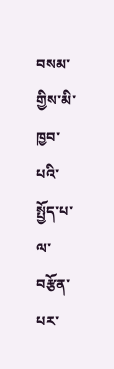བསམ་གྱིས་མི་ཁྱབ་པའི་སྤྱོད་པ་ལ་བརྩོན་པར་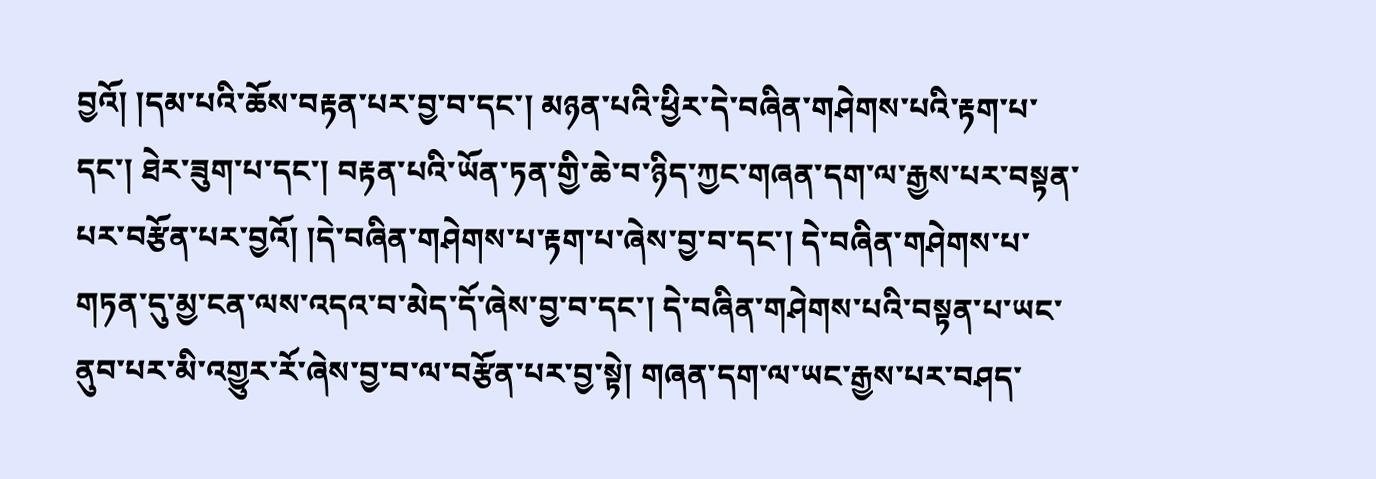བྱའོ། །དམ་པའི་ཆོས་བརྟན་པར་བྱ་བ་དང་། མཉན་པའི་ཕྱིར་དེ་བཞིན་གཤེགས་པའི་རྟག་པ་དང་། ཐེར་ཟུག་པ་དང་། བརྟན་པའི་ཡོན་ཏན་གྱི་ཆེ་བ་ཉིད་ཀྱང་གཞན་དག་ལ་རྒྱས་པར་བསྟན་པར་བརྩོན་པར་བྱའོ། །དེ་བཞིན་གཤེགས་པ་རྟག་པ་ཞེས་བྱ་བ་དང་། དེ་བཞིན་གཤེགས་པ་གཏན་དུ་མྱ་ངན་ལས་འདའ་བ་མེད་དོ་ཞེས་བྱ་བ་དང་། དེ་བཞིན་གཤེགས་པའི་བསྟན་པ་ཡང་ནུབ་པར་མི་འགྱུར་རོ་ཞེས་བྱ་བ་ལ་བརྩོན་པར་བྱ་སྟེ། གཞན་དག་ལ་ཡང་རྒྱས་པར་བཤད་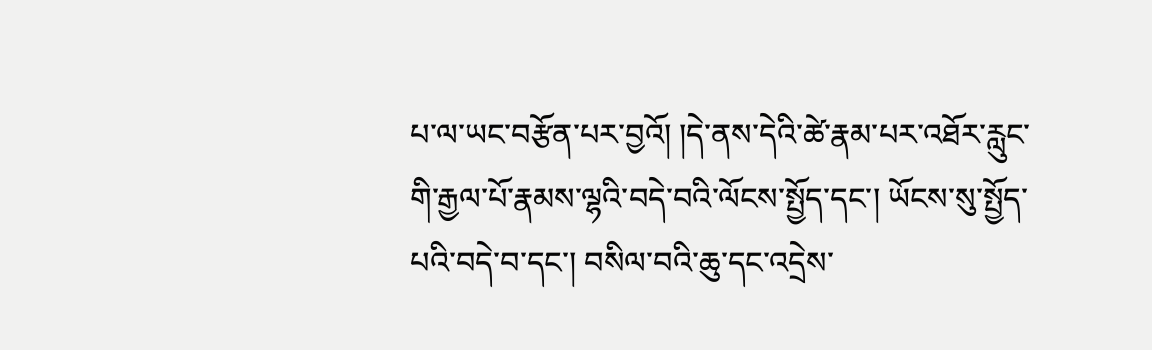པ་ལ་ཡང་བརྩོན་པར་བྱའོ། །དེ་ནས་དེའི་ཚེ་རྣམ་པར་འཐོར་རླུང་གི་རྒྱལ་པོ་རྣམས་ལྷའི་བདེ་བའི་ལོངས་སྤྱོད་དང་། ཡོངས་སུ་སྤྱོད་པའི་བདེ་བ་དང་། བསིལ་བའི་ཆུ་དང་འདྲེས་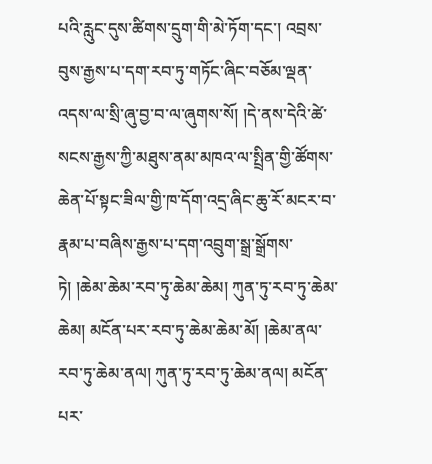པའི་རླུང་དུས་ཚིགས་དྲུག་གི་མེ་ཏོག་དང་། འབྲས་བུས་རྒྱས་པ་དག་རབ་ཏུ་གཏོང་ཞིང་བཅོམ་ལྡན་འདས་ལ་སྲི་ཞུ་བྱ་བ་ལ་ཞུགས་སོ། །དེ་ནས་དེའི་ཚེ་སངས་རྒྱས་ཀྱི་མཐུས་ནམ་མཁའ་ལ་སྤྲིན་གྱི་ཚོགས་ཆེན་པོ་སྟང་ཟིལ་གྱི་ཁ་དོག་འདྲ་ཞིང་ཆུ་རོ་མངར་བ་རྣམ་པ་བཞིས་རྒྱས་པ་དག་འབྲུག་སྒྲ་སྒྲོགས་ཏེ། །ཆེམ་ཆེམ་རབ་ཏུ་ཆེམ་ཆེམ། ཀུན་ཏུ་རབ་ཏུ་ཆེམ་ཆེམ། མངོན་པར་རབ་ཏུ་ཆེམ་ཆེམ་མོ། །ཆེམ་ནལ་རབ་ཏུ་ཆེམ་ནལ། ཀུན་ཏུ་རབ་ཏུ་ཆེམ་ནལ། མངོན་པར་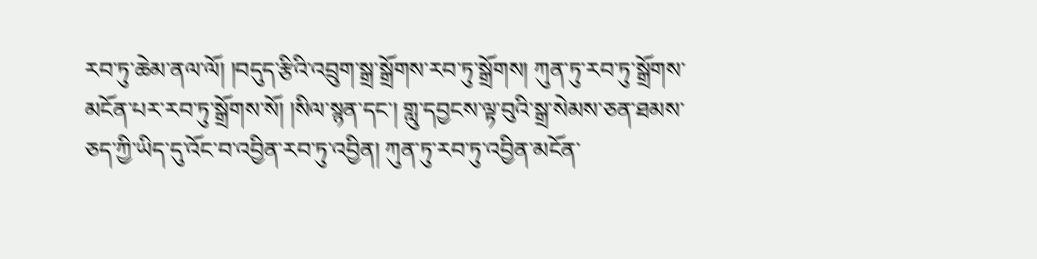རབ་ཏུ་ཆེམ་ནལ་ལོ། །བདུད་རྩིའི་འབྲུག་སྒྲ་སྒྲོགས་རབ་ཏུ་སྒྲོགས། ཀུན་ཏུ་རབ་ཏུ་སྒྲོགས་མངོན་པར་རབ་ཏུ་སྒྲོགས་སོ། །སིལ་སྙན་དང་། གླུ་དབྱངས་ལྟ་བུའི་སྒྲ་སེམས་ཅན་ཐམས་ཅད་ཀྱི་ཡིད་དུ་འོང་བ་འབྱིན་རབ་ཏུ་འབྱིན། ཀུན་ཏུ་རབ་ཏུ་འབྱིན་མངོན་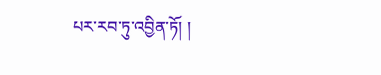པར་རབ་ཏུ་འབྱིན་ཏོ། །